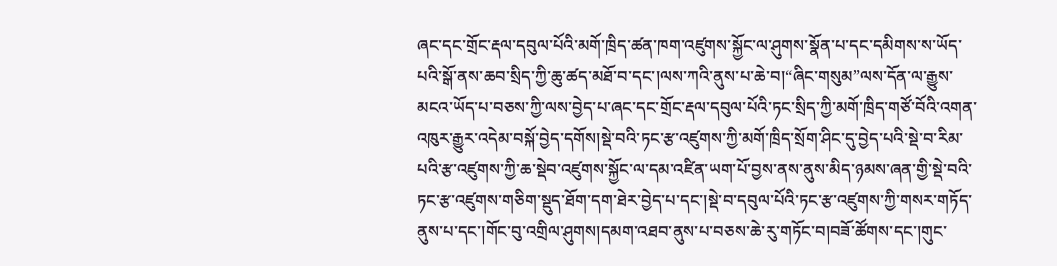ཞང་དང་གྲོང་རྡལ་དབུལ་པོའི་མགོ་ཁྲིད་ཚན་ཁག་འཛུགས་སྐྱོང་ལ་ཤུགས་སྣོན་པ་དང་དམིགས་ས་ཡོད་པའི་སྒོ་ནས་ཆབ་སྲིད་ཀྱི་ཆུ་ཚད་མཐོ་བ་དང་།ལས་ཀའི་ནུས་པ་ཆེ་བ།“ཞིང་གསུམ”ལས་དོན་ལ་རྒྱུས་མངའ་ཡོད་པ་བཅས་ཀྱི་ལས་བྱེད་པ་ཞང་དང་གྲོང་རྡལ་དབུལ་པོའི་ཏང་སྲིད་ཀྱི་མགོ་ཁྲིད་གཙོ་བོའི་འགན་འཁུར་རྒྱུར་འདེམ་བསྐོ་བྱེད་དགོས།སྡེ་བའི་ཏང་རྩ་འཛུགས་ཀྱི་མགོ་ཁྲིད་སྲོག་ཤིང་དུ་བྱེད་པའི་སྡེ་བ་རིམ་པའི་རྩ་འཛུགས་ཀྱི་ཆ་སྡེབ་འཛུགས་སྐྱོང་ལ་དམ་འཛིན་ཡག་པོ་བྱས་ནས་ནུས་མིད་ཉམས་ཞན་གྱི་སྡེ་བའི་ཏང་རྩ་འཛུགས་གཅིག་སྡུད་ཐོག་དག་ཐེར་བྱེད་པ་དང་།སྡེ་བ་དབུལ་པོའི་ཏང་རྩ་འཛུགས་ཀྱི་གསར་གཏོད་ནུས་པ་དང་།གོང་བུ་འགྲིལ་ཤུགས།དམག་འཐབ་ནུས་པ་བཅས་ཆེ་རུ་གཏོང་བ།བཟོ་ཚོགས་དང་།གུང་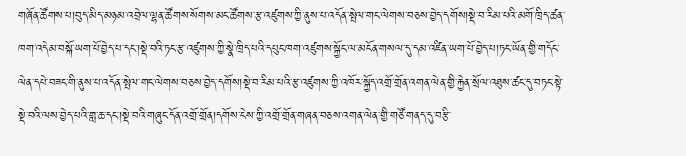གཞོན་ཚོགས་པ།བུད་མིད་མཉམ་འབྲེལ་ལྷན་ཚོགས་སོགས་མང་ཚོགས་རྩ་འཛུགས་ཀྱི་ནུས་པ་འདོན་སྤེལ་གང་ལེགས་བཅས་བྱེད་དགོས།སྡེ་བ་རིམ་པའི་མགོ་ཁྲིད་ཚན་ཁག་འདེམ་བསྐོ་ཡག་པོ་བྱེད་པ་དང་།སྡེ་བའི་ཏང་རྩ་འཛུགས་ཀྱི་སྣེ་ཁྲིད་པའི་དཔུང་ཁག་འཛུགས་སྐྱོང་ལ་མངོན་གསལ་དུ་དམ་འཛིན་ཡག་པོ་བྱེད་པ།ཏང་ཡོན་གྱི་གདོང་ལེན་དཔེ་བཟང་གི་ནུས་པ་འདོན་སྤེལ་གང་ལེགས་བཅས་བྱེད་དགོས།སྡེ་བ་རིམ་པའི་རྩ་འཛུགས་ཀྱི་འཁོར་སྐྱོད་འགྲོ་གྲོན་འགན་ལེན་གྱི་རྐྱེན་སྲོལ་འཐུས་ཚང་དུ་བཏང་སྟེ་སྡེ་བའི་ལས་བྱེད་པའི་གླ་ཆ་དང་།སྡེ་བའི་གཞུང་དོན་འགྲོ་གྲོན།དགོས་ངེས་ཀྱི་འགྲོ་གྲོན་གཞན་བཅས་འགན་ལེན་གྱི་གཙོ་གནད་དུ་བརྩི་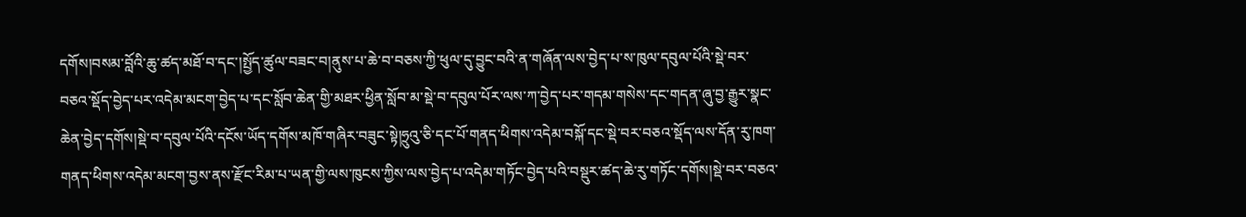དགོས།བསམ་བློའི་ཆུ་ཚད་མཐོ་བ་དང་།སྤྱོད་ཚུལ་བཟང་བ།ནུས་པ་ཆེ་བ་བཅས་ཀྱི་ཕུལ་དུ་བྱུང་བའི་ན་གཞོན་ལས་བྱེད་པ་ས་ཁུལ་དབུལ་པོའི་སྡེ་བར་བཅའ་སྡོད་བྱེད་པར་འདེམ་མངག་བྱེད་པ་དང་སློབ་ཆེན་གྱི་མཐར་ཕྱིན་སློབ་མ་སྡེ་བ་དབུལ་པོར་ལས་ཀ་བྱེད་པར་གདམ་གསེས་དང་གདན་ཞུ་བྱ་རྒྱུར་སྣང་ཆེན་བྱེད་དགོས།སྡེ་བ་དབུལ་པོའི་དངོས་ཡོད་དགོས་མཁོ་གཞིར་བཟུང་སྟེ།ཧྲུའུ་ཅི་དང་པོ་གནད་ཕིགས་འདེམ་བསྐོ་དང་སྡེ་བར་བཅའ་སྡོད་ལས་དོན་རུ་ཁག་གནད་ཕིགས་འདེམ་མངག་བྱས་ནས་རྫོང་རིམ་པ་ཡན་གྱི་ལས་ཁུངས་ཀྱིས་ལས་བྱེད་པ་འདེམ་གཏོང་བྱེད་པའི་བསྡུར་ཚད་ཆེ་རུ་གཏོང་དགོས།སྡེ་བར་བཅའ་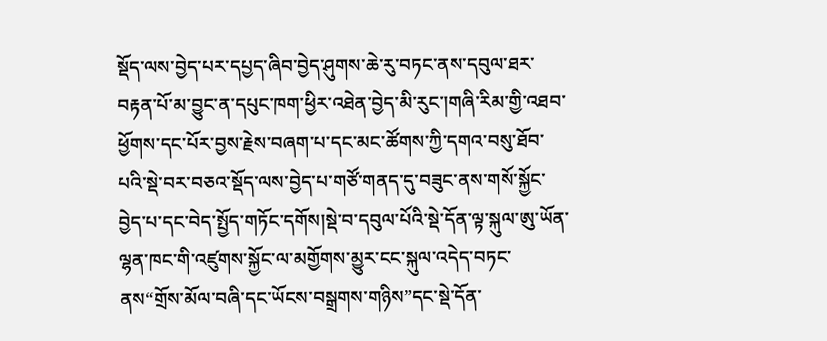སྡོད་ལས་བྱེད་པར་དཔྱད་ཞིབ་བྱེད་ཤུགས་ཆེ་རུ་བཏང་ནས་དབུལ་ཐར་བརྟན་པོ་མ་བྱུང་ན་དཔུང་ཁག་ཕྱིར་འཐེན་བྱེད་མི་རུང་།གཞི་རིམ་གྱི་འཐབ་ཕྱོགས་དང་པོར་བྱས་རྗེས་བཞག་པ་དང་མང་ཚོགས་ཀྱི་དགའ་བསུ་ཐོབ་པའི་སྡེ་བར་བཅའ་སྡོད་ལས་བྱེད་པ་གཙོ་གནད་དུ་བཟུང་ནས་གསོ་སྐྱོང་བྱེད་པ་དང་བེད་སྤྱོད་གཏོང་དགོས།སྡེ་བ་དབུལ་པོའི་སྡེ་དོན་ལྟ་སྐུལ་ཨུ་ཡོན་ལྷན་ཁང་གི་འཛུགས་སྐྱོང་ལ་མགྱོགས་མྱུར་ངང་སྐུལ་འདེད་བཏང་ནས“གྲོས་མོལ་བཞི་དང་ཡོངས་བསྒྲགས་གཉིས”དང་སྡེ་དོན་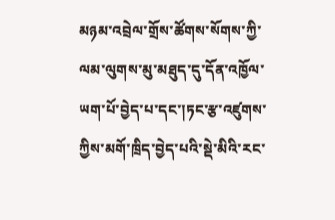མཉམ་འབྲེལ་གྲོས་ཚོགས་སོགས་ཀྱི་ལམ་ལུགས་མུ་མཐུད་དུ་དོན་འཁྱོལ་ཡག་པོ་བྱེད་པ་དང་།ཏང་རྩ་འཛུགས་ཀྱིས་མགོ་ཁྲིད་བྱེད་པའི་སྡེ་མིའི་རང་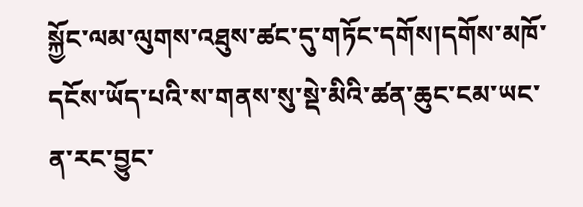སྐྱོང་ལམ་ལུགས་འཐུས་ཚང་དུ་གཏོང་དགོས།དགོས་མཁོ་དངོས་ཡོད་པའི་ས་གནས་སུ་སྡེ་མིའི་ཚན་ཆུང་ངམ་ཡང་ན་རང་བྱུང་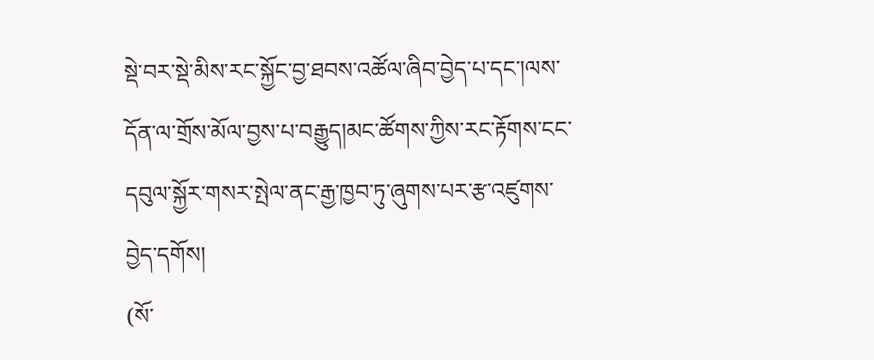སྡེ་བར་སྡེ་མིས་རང་སྐྱོང་བྱ་ཐབས་འཚོལ་ཞིབ་བྱེད་པ་དང་།ལས་དོན་ལ་གྲོས་མོལ་བྱས་པ་བརྒྱུད།མང་ཚོགས་ཀྱིས་རང་རྟོགས་ངང་དབུལ་སྐྱོར་གསར་སྤེལ་ནང་རྒྱ་ཁྱབ་ཏུ་ཞུགས་པར་རྩ་འཛུགས་བྱེད་དགོས།
(སོ་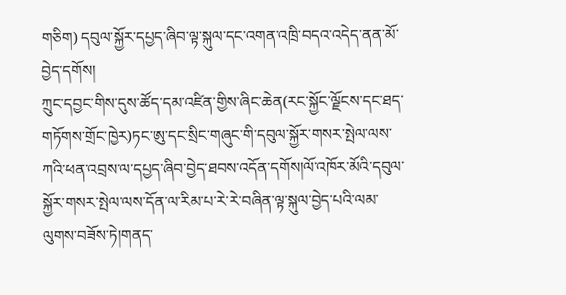གཅིག) དབུལ་སྐྱོར་དཔྱད་ཞིབ་ལྟ་སྐུལ་དང་འགན་འཁྲི་བདའ་འདེད་ནན་མོ་བྱེད་དགོས།
ཀྲུང་དབྱང་གིས་དུས་ཚོད་དམ་འཛིན་གྱིས་ཞིང་ཆེན(རང་སྐྱོང་ལྗོངས་དང་ཐད་གཏོགས་གྲོང་ཁྱེར)ཏང་ཨུ་དང་སྲིང་གཞུང་གི་དབུལ་སྐྱོར་གསར་སྤེལ་ལས་ཀའི་ཕན་འབྲས་ལ་དཔྱད་ཞིབ་བྱེད་ཐབས་འདོན་དགོས།ལོ་འཁོར་མོའི་དབུལ་སྐྱོར་གསར་སྤེལ་ལས་དོན་ལ་རིམ་པ་རེ་རེ་བཞིན་ལྟ་སྐུལ་བྱེད་པའི་ལམ་ལུགས་བཟོས་ཏེ།གནད་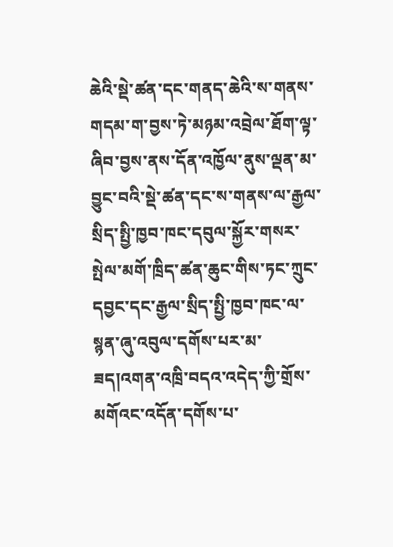ཆེའི་སྡེ་ཚན་དང་གནད་ཆེའི་ས་གནས་གདམ་ག་བྱས་ཏེ་མཉམ་འབྲེལ་ཐོག་ལྟ་ཞིབ་བྱས་ནས་དོན་འཁྱོལ་ནུས་ལྡན་མ་བྱུང་བའི་སྡེ་ཚན་དང་ས་གནས་ལ་རྒྱལ་སྲིད་སྤྱི་ཁྱབ་ཁང་དབུལ་སྐྱོར་གསར་སྤེལ་མགོ་ཁྲིད་ཚན་ཆུང་གིས་ཏང་ཀྲུང་དབྱང་དང་རྒྱལ་སྲིད་སྤྱི་ཁྱབ་ཁང་ལ་སྙན་ཞུ་འབུལ་དགོས་པར་མ་ཟད།འགན་འཁྲི་བདའ་འདེད་ཀྱི་གྲོས་མགོའང་འདོན་དགོས་པ་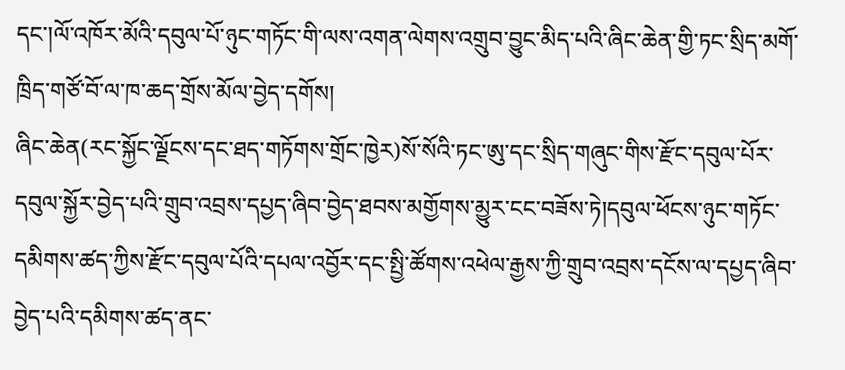དང་།ལོ་འཁོར་མོའི་དབུལ་པོ་ཉུང་གཏོང་གི་ལས་འགན་ལེགས་འགྲུབ་བྱུང་མིད་པའི་ཞིང་ཆེན་གྱི་ཏང་སྲིད་མགོ་ཁྲིད་གཙོ་བོ་ལ་ཁ་ཆད་གྲོས་མོལ་བྱེད་དགོས།
ཞིང་ཆེན(རང་སྐྱོང་ལྗོངས་དང་ཐད་གཏོགས་གྲོང་ཁྱེར)སོ་སོའི་ཏང་ཨུ་དང་སྲིད་གཞུང་གིས་རྫོང་དབུལ་པོར་དབུལ་སྐྱོར་བྱེད་པའི་གྲུབ་འབྲས་དཔྱད་ཞིབ་བྱེད་ཐབས་མགྱོགས་མྱུར་ངང་བཟོས་ཏེ།དབུལ་ཕོངས་ཉུང་གཏོང་དམིགས་ཚད་ཀྱིས་རྫོང་དབུལ་པོའི་དཔལ་འབྱོར་དང་སྤྱི་ཚོགས་འཕེལ་རྒྱས་ཀྱི་གྲུབ་འབྲས་དངོས་ལ་དཔྱད་ཞིབ་བྱེད་པའི་དམིགས་ཚད་ནང་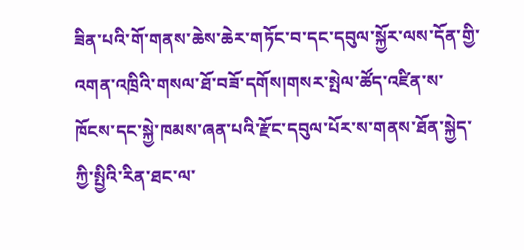ཟིན་པའི་གོ་གནས་ཆེས་ཆེར་གཏོང་བ་དང་དབུལ་སྐྱོར་ལས་དོན་གྱི་འགན་འཁྲིའི་གསལ་ཐོ་བཟོ་དགོས།གསར་སྤེལ་ཚོད་འཛིན་ས་ཁོངས་དང་སྐྱེ་ཁམས་ཞན་པའི་རྫོང་དབུལ་པོར་ས་གནས་ཐོན་སྐྱེད་ཀྱི་སྤྱིའི་རིན་ཐང་ལ་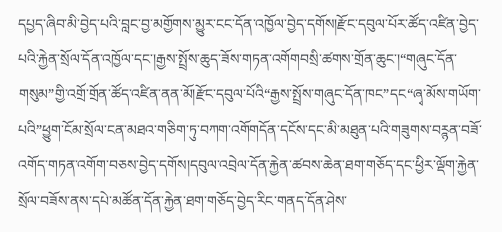དཔྱད་ཞིབ་མི་བྱེད་པའི་བླང་བྱ་མགྱོགས་མྱུར་ངང་དོན་འཁྱོལ་བྱེད་དགོས།རྫོང་དབུལ་པོར་ཚོད་འཛིན་བྱེད་པའི་རྐྱེན་སྲོལ་དོན་འཁྱོལ་དང་།རྒྱས་སྤྲོས་ཆུད་ཟོས་གཏན་འགོགབསྲི་ཚགས་གྲོན་ཆུང་།“གཞུང་དོན་གསུམ”གྱི་འགྲོ་གྲོན་ཚོད་འཛིན་ནན་མོ།རྫོང་དབུལ་པོའི“རྒྱས་སྤྲོས་གཞུང་དོན་ཁང”དང“ཞྭ་མོས་གཡོག་པའི”ཕྱུག་ངོམ་སྲོལ་ངན་མཐའ་གཅིག་ཏུ་བཀག་འགོགདོན་དངོས་དང་མི་མཐུན་པའི་གཟུགས་བཪྙན་བཟོ་འགོད་གཏན་འགོག་བཅས་བྱེད་དགོས།དབུལ་འབྲེལ་དོན་རྐྱེན་ཚབས་ཆེན་ཐག་གཅོད་དང་ཕྱིར་ལྡོག་རྐྱེན་སྲོལ་བཟོས་ནས་དཔེ་མཚོན་དོན་རྐྱེན་ཐག་གཅོད་བྱེད་རིང་གནད་དོན་ཤེས་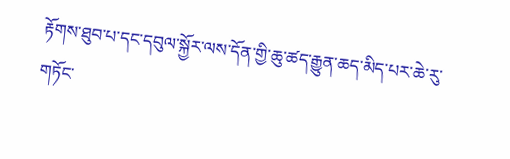རྟོགས་ཐུབ་པ་དང་དབུལ་སྐྱོར་ལས་དོན་གྱི་ཆུ་ཚད་རྒྱུན་ཆད་མིད་པར་ཆེ་རུ་གཏོང་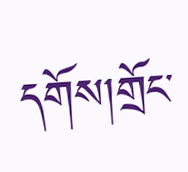དགོས།གྲོང་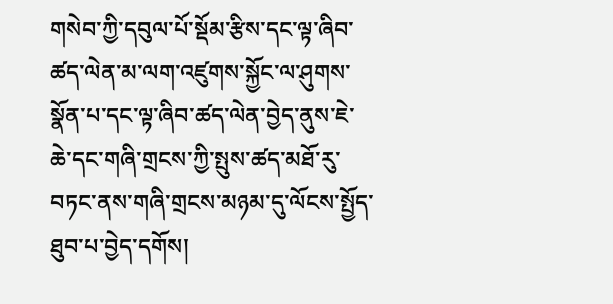གསེབ་ཀྱི་དབུལ་པོ་སྡོམ་རྩིས་དང་ལྟ་ཞིབ་ཚད་ལེན་མ་ལག་འཛུགས་སྐྱོང་ལ་ཤུགས་སྣོན་པ་དང་ལྟ་ཞིབ་ཚད་ལེན་བྱེད་ནུས་ཇེ་ཆེ་དང་གཞི་གྲངས་ཀྱི་སྤུས་ཚད་མཐོ་རུ་བཏང་ནས་གཞི་གྲངས་མཉམ་དུ་ལོངས་སྤྱོད་ཐུབ་པ་བྱེད་དགོས།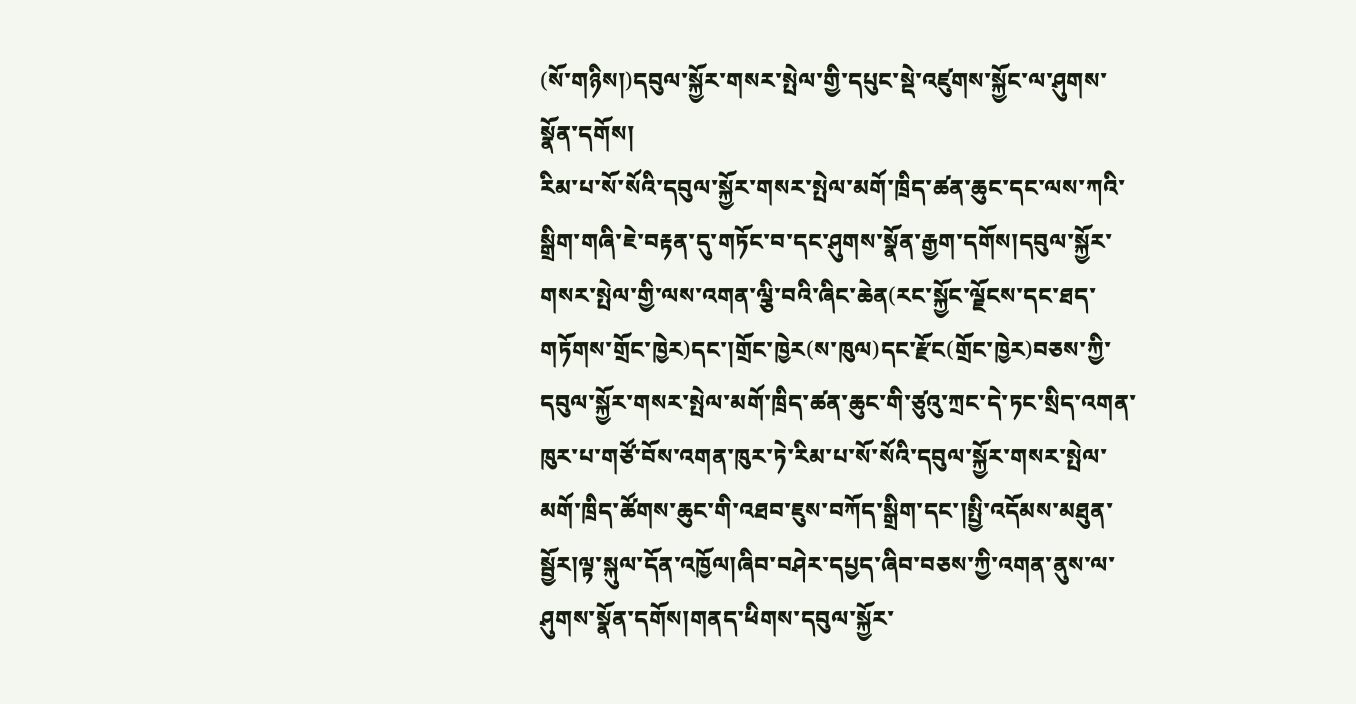(སོ་གཉིས།)དབུལ་སྐྱོར་གསར་སྤེལ་གྱི་དཔུང་སྡེ་འཛུགས་སྐྱོང་ལ་ཤུགས་སྣོན་དགོས།
རིམ་པ་སོ་སོའི་དབུལ་སྐྱོར་གསར་སྤེལ་མགོ་ཁྲིད་ཚན་ཆུང་དང་ལས་ཀའི་སྒྲིག་གཞི་ཇེ་བརྟན་དུ་གཏོང་བ་དང་ཤུགས་སྣོན་རྒྱག་དགོས།དབུལ་སྐྱོར་གསར་སྤེལ་གྱི་ལས་འགན་ལྕི་བའི་ཞིང་ཆེན(རང་སྐྱོང་ལྗོངས་དང་ཐད་གཏོགས་གྲོང་ཁྱེར)དང་།གྲོང་ཁྱེར(ས་ཁུལ)དང་རྫོང(གྲོང་ཁྱེར)བཅས་ཀྱི་དབུལ་སྐྱོར་གསར་སྤེལ་མགོ་ཁྲིད་ཚན་ཆུང་གི་ཙུའུ་ཀྲང་དེ་ཏང་སྲིད་འགན་ཁུར་པ་གཙོ་བོས་འགན་ཁུར་ཏེ་རིམ་པ་སོ་སོའི་དབུལ་སྐྱོར་གསར་སྤེལ་མགོ་ཁྲིད་ཚོགས་ཆུང་གི་འཐབ་ཇུས་བཀོད་སྒྲིག་དང་།སྤྱི་འདོམས་མཐུན་སྦྱོར།ལྟ་སྐུལ་དོན་འཁྱོལ།ཞིབ་བཤེར་དཔྱད་ཞིབ་བཅས་ཀྱི་འགན་ནུས་ལ་ཤུགས་སྣོན་དགོས།གནད་ཕིགས་དབུལ་སྐྱོར་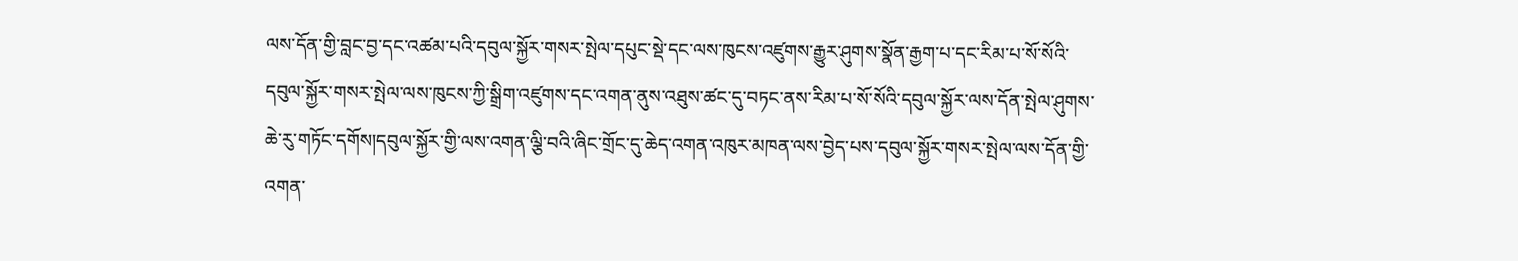ལས་དོན་གྱི་བླང་བྱ་དང་འཚམ་པའི་དབུལ་སྐྱོར་གསར་སྤེལ་དཔུང་སྡེ་དང་ལས་ཁུངས་འཛུགས་རྒྱུར་ཤུགས་སྣོན་རྒྱག་པ་དང་རིམ་པ་སོ་སོའི་དབུལ་སྐྱོར་གསར་སྤེལ་ལས་ཁུངས་ཀྱི་སྒྲིག་འཛུགས་དང་འགན་ནུས་འཐུས་ཚང་དུ་བཏང་ནས་རིམ་པ་སོ་སོའི་དབུལ་སྐྱོར་ལས་དོན་སྤེལ་ཤུགས་ཆེ་རུ་གཏོང་དགོས།དབུལ་སྐྱོར་གྱི་ལས་འགན་ལྕི་བའི་ཞིང་གྲོང་དུ་ཆེད་འགན་འཁུར་མཁན་ལས་བྱེད་པས་དབུལ་སྐྱོར་གསར་སྤེལ་ལས་དོན་གྱི་འགན་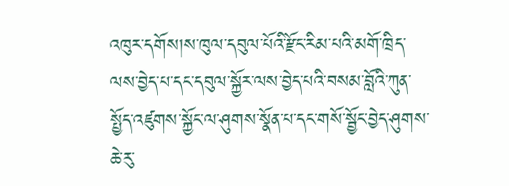འཁུར་དགོས།ས་ཁུལ་དབུལ་པོའི་རྫོང་རིམ་པའི་མགོ་ཁྲིད་ལས་བྱེད་པ་དང་དབུལ་སྐྱོར་ལས་བྱེད་པའི་བསམ་བློའི་ཀུན་སྤྱོད་འཛུགས་སྐྱོང་ལ་ཤུགས་སྣོན་པ་དང་གསོ་སྦྱོང་བྱེད་ཤུགས་ཆེ་རུ་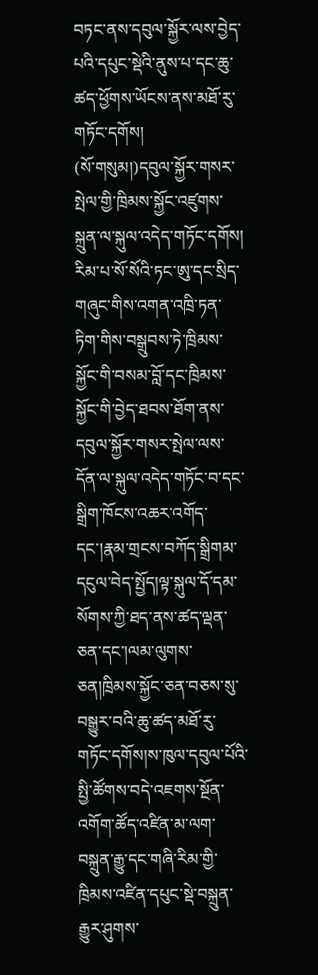བཏང་ནས་དབུལ་སྐྱོར་ལས་བྱེད་པའི་དཔུང་སྡེའི་ནུས་པ་དང་ཆུ་ཚད་ཕྱོགས་ཡོངས་ནས་མཐོ་རུ་གཏོང་དགོས།
(སོ་གསུམ།)དབུལ་སྐྱོར་གསར་སྤེལ་གྱི་ཁྲིམས་སྐྱོང་འཛུགས་སྐྲུན་ལ་སྐུལ་འདེད་གཏོང་དགོས།
རིམ་པ་སོ་སོའི་ཏང་ཨུ་དང་སྲིད་གཞུང་གིས་འགན་འཁྲི་ཏན་ཏིག་གིས་བསྒྲུབས་ཏེ་ཁྲིམས་སྐྱོང་གི་བསམ་བློ་དང་ཁྲིམས་སྐྱོང་གི་བྱེད་ཐབས་ཐོག་ནས་དབུལ་སྐྱོར་གསར་སྤེལ་ལས་དོན་ལ་སྐུལ་འདེད་གཏོང་བ་དང་སྒྲིག་ཁོངས་འཆར་འགོད་དང་།རྣམ་གྲངས་བཀོད་སྒྲིགམ་དངུལ་བེད་སྤྱོད།ལྟ་སྐུལ་དོ་དམ་སོགས་ཀྱི་ཐད་ནས་ཚད་ལྡན་ཅན་དང་།ལམ་ལུགས་ཅན།ཁྲིམས་སྐྱོང་ཅན་བཅས་སུ་བསྒྱུར་བའི་ཆུ་ཚད་མཐོ་རུ་གཏོང་དགོས།ས་ཁུལ་དབུལ་པོའི་སྤྱི་ཚོགས་བདེ་འཇགས་སྔོན་འགོག་ཚོད་འཛིན་མ་ལག་བསྐྲུན་རྒྱུ་དང་གཞི་རིམ་གྱི་ཁྲིམས་འཛིན་དཔུང་སྡེ་བསྐྲུན་རྒྱུར་ཤུགས་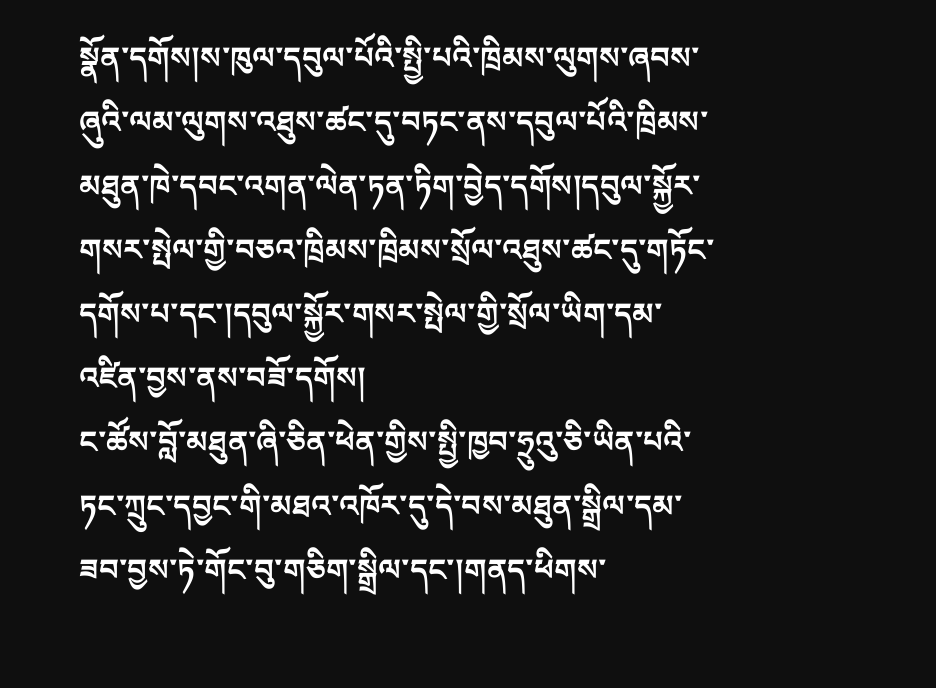སྣོན་དགོས།ས་ཁུལ་དབུལ་པོའི་སྤྱི་པའི་ཁྲིམས་ལུགས་ཞབས་ཞུའི་ལམ་ལུགས་འཐུས་ཚང་དུ་བཏང་ནས་དབུལ་པོའི་ཁྲིམས་མཐུན་ཁེ་དབང་འགན་ལེན་ཏན་ཏིག་བྱེད་དགོས།དབུལ་སྐྱོར་གསར་སྤེལ་གྱི་བཅའ་ཁྲིམས་ཁྲིམས་སྲོལ་འཐུས་ཚང་དུ་གཏོང་དགོས་པ་དང་།དབུལ་སྐྱོར་གསར་སྤེལ་གྱི་སྲོལ་ཡིག་དམ་འཛིན་བྱས་ནས་བཟོ་དགོས།
ང་ཚོས་བློ་མཐུན་ཞི་ཅིན་ཕེན་གྱིས་སྤྱི་ཁྱབ་ཧྲུའུ་ཅི་ཡིན་པའི་ཏང་ཀྲུང་དབྱང་གི་མཐའ་འཁོར་དུ་དེ་བས་མཐུན་སྒྲིལ་དམ་ཟབ་བྱས་ཏེ་གོང་བུ་གཅིག་སྒྲིལ་དང་།གནད་ཕིགས་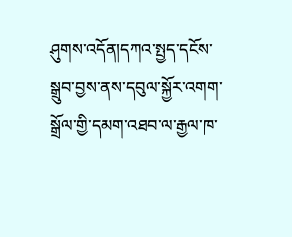ཤུགས་འདོན།དཀའ་སྤྱད་དངོས་སྒྲུབ་བྱས་ནས་དབུལ་སྐྱོར་འགག་སྒྲོལ་གྱི་དམག་འཐབ་ལ་རྒྱལ་ཁ་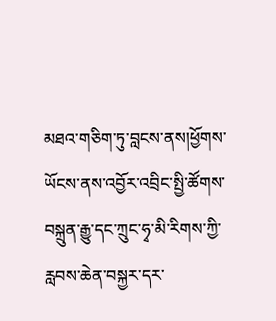མཐའ་གཅིག་ཏུ་བླངས་ནས།ཕྱོགས་ཡོངས་ནས་འབྱོར་འབྲིང་སྤྱི་ཚོགས་བསྐྲུན་རྒྱུ་དང་ཀྲུང་ཧྭ་མི་རིགས་ཀྱི་རླབས་ཆེན་བསྐྱར་དར་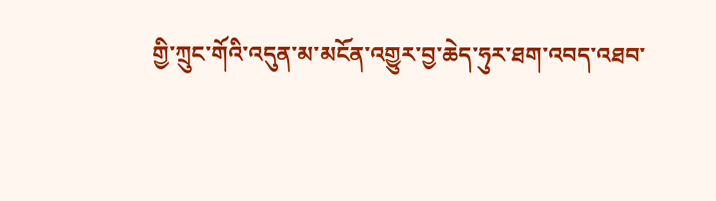གྱི་ཀྲུང་གོའི་འདུན་མ་མངོན་འགྱུར་བྱ་ཆེད་ཧུར་ཐག་འབད་འཐབ་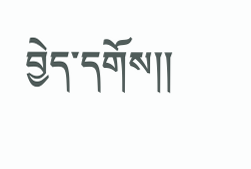བྱེད་དགོས།།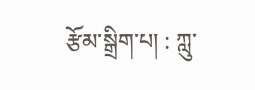རྩོམ་སྒྲིག་པ། : ཀླུ་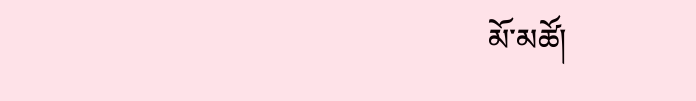མོ་མཚོ།